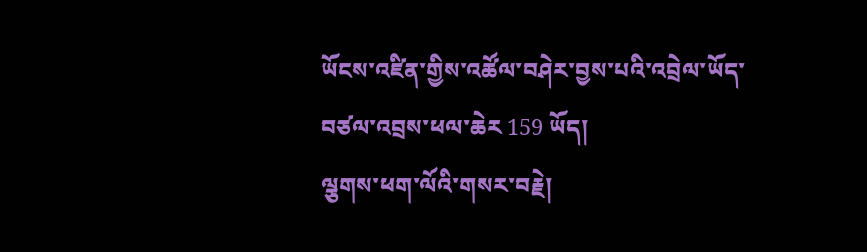ཡོངས་འཛིན་གྱིས་འཚོལ་བཤེར་བྱས་པའི་འབྲེལ་ཡོད་བཙལ་འབྲས་ཕལ་ཆེར 159 ཡོད།
ལྕགས་ཕག་ལོའི་གསར་བརྗེ།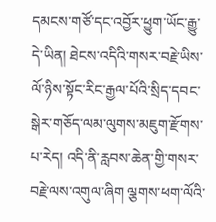དམངས་གཙོ་དང་འབྱོར་ཕྱུག་ཡོང་རྒྱུ་དེ་ཡིན། ཐེངས་འདིའི་གསར་བརྗེ་ཡིས་ལོ་ཉིས་སྟོང་རིང་རྒྱལ་པོའི་སྲིད་དབང་སྒེར་གཅོད་ལམ་ལུགས་མཇུག་རྫོགས་པ་རེད། འདི་ནི་རླབས་ཆེན་གྱི་གསར་བརྗེ་ལས་འགུལ་ཞིག ལྕགས་ཕག་ལོའི་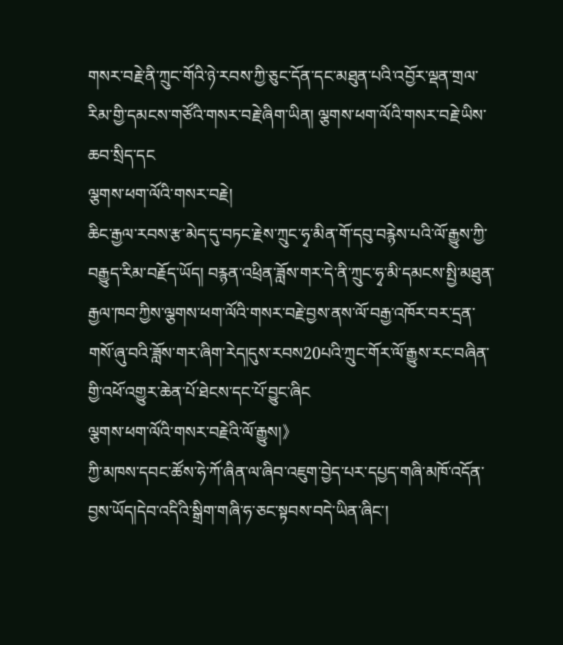གསར་བརྗེ་ནི་ཀྲུང་གོའི་ཉེ་རབས་ཀྱི་ཅུང་དོན་དང་མཐུན་པའི་འབྱོར་ལྡན་གྲལ་རིམ་གྱི་དམངས་གཙོའི་གསར་བརྗེ་ཞིག་ཡིན། ལྕགས་ཕག་ལོའི་གསར་བརྗེ་ཡིས་ཆབ་སྲིད་དང
ལྕགས་ཕག་ལོའི་གསར་བརྗེ།
ཆིང་རྒྱལ་རབས་རྩ་མེད་དུ་བཏང་རྗེས་ཀྲུང་ཧྭ་མིན་གོ་དབུ་བརྙེས་པའི་ལོ་རྒྱུས་ཀྱི་བརྒྱུད་རིམ་བརྗོད་ཡོད། བརྙན་འཕྲིན་ཟློས་གར་དེ་ནི་ཀྲུང་ཧྭ་མི་དམངས་སྤྱི་མཐུན་རྒྱལ་ཁབ་ཀྱིས་ལྕགས་ཕག་ལོའི་གསར་བརྗེ་བྱས་ནས་ལོ་བརྒྱ་འཁོར་བར་དྲན་གསོ་ཞུ་བའི་ཟློས་གར་ཞིག་རེད།དུས་རབས20པའི་ཀྲུང་གོར་ལོ་རྒྱུས་རང་བཞིན་གྱི་འཕོ་འགྱུར་ཆེན་པོ་ཐེངས་དང་པོ་བྱུང་ཞིང
ལྕགས་ཕག་ལོའི་གསར་བརྗེའི་ལོ་རྒྱུས།》
ཀྱི་མཁས་དབང་ཚོས་ཧེ་ཀོ་ཞིན་ལ་ཞིབ་འཇུག་བྱེད་པར་དཔྱད་གཞི་མཁོ་འདོན་བྱས་ཡོད།དེབ་འདིའི་སྒྲིག་གཞི་ཧ་ཅང་སྟབས་བདེ་ཡིན་ཞིང་།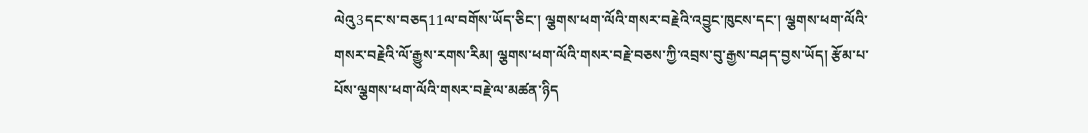ལེའུ3དང་ས་བཅད11ལ་བགོས་ཡོད་ཅིང་། ལྕགས་ཕག་ལོའི་གསར་བརྗེའི་འབྱུང་ཁུངས་དང་། ལྕགས་ཕག་ལོའི་གསར་བརྗེའི་ལོ་རྒྱུས་རགས་རིམ། ལྕགས་ཕག་ལོའི་གསར་བརྗེ་བཅས་ཀྱི་འབྲས་བུ་རྒྱས་བཤད་བྱས་ཡོད། རྩོམ་པ་པོས་ལྕགས་ཕག་ལོའི་གསར་བརྗེ་ལ་མཚན་ཉིད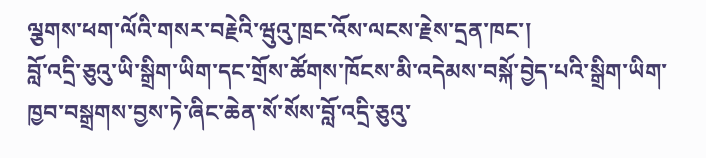ལྕགས་ཕག་ལོའི་གསར་བརྗེའི་ཝུའུ་ཁྲང་འོས་ལངས་རྗེས་དྲན་ཁང་།
བློ་འདྲི་ཅུའུ་ཡི་སྒྲིག་ཡིག་དང་གྲོས་ཚོགས་ཁོངས་མི་འདེམས་བསྐོ་བྱེད་པའི་སྒྲིག་ཡིག་ཁྱབ་བསྒྲགས་བྱས་ཏེ་ཞིང་ཆེན་སོ་སོས་བློ་འདྲི་ཅུའུ་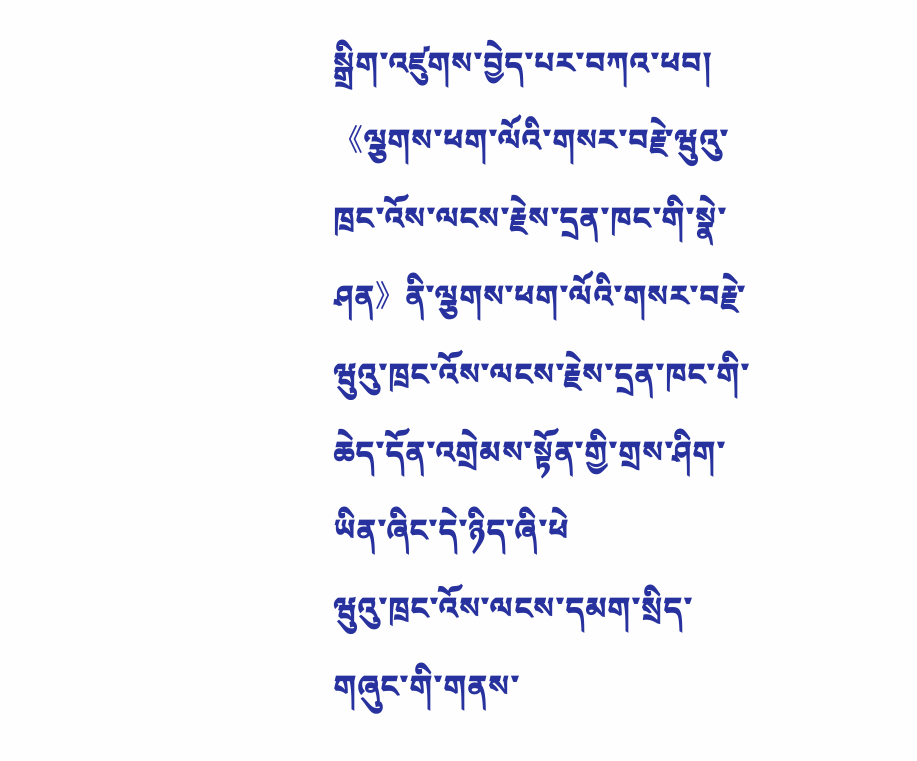སྒྲིག་འཛུགས་བྱེད་པར་བཀའ་ཕབ། 《ལྕགས་ཕག་ལོའི་གསར་བརྗེ་ཝུའུ་ཁྲང་འོས་ལངས་རྗེས་དྲན་ཁང་གི་སྣེ་ཤན》ནི་ལྕགས་ཕག་ལོའི་གསར་བརྗེ་ཝུའུ་ཁྲང་འོས་ལངས་རྗེས་དྲན་ཁང་གི་ཆེད་དོན་འགྲེམས་སྟོན་གྱི་གྲས་ཤིག་ཡིན་ཞིང་དེ་ཉིད་ཞི་ཕེ
ཝུའུ་ཁྲང་འོས་ལངས་དམག་སྲིད་གཞུང་གི་གནས་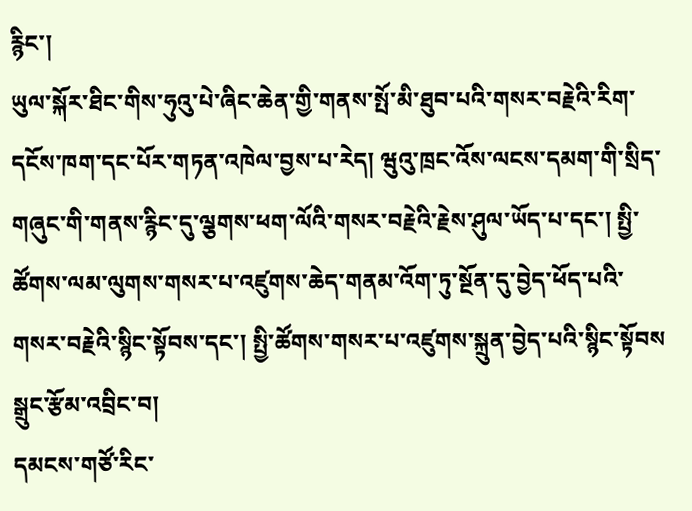རྙིང་།
ཡུལ་སྐོར་ཐིང་གིས་ཧུའུ་པེ་ཞིང་ཆེན་གྱི་གནས་སྤོ་མི་ཐུབ་པའི་གསར་བརྗེའི་རིག་དངོས་ཁག་དང་པོར་གཏན་འཁེལ་བྱས་པ་རེད། ཝུའུ་ཁྲང་འོས་ལངས་དམག་གི་སྲིད་གཞུང་གི་གནས་རྙིང་དུ་ལྕགས་ཕག་ལོའི་གསར་བརྗེའི་རྗེས་ཤུལ་ཡོད་པ་དང་། སྤྱི་ཚོགས་ལམ་ལུགས་གསར་པ་འཛུགས་ཆེད་གནམ་འོག་ཏུ་སྔོན་དུ་བྱེད་ཕོད་པའི་གསར་བརྗེའི་སྙིང་སྟོབས་དང་། སྤྱི་ཚོགས་གསར་པ་འཛུགས་སྐྲུན་བྱེད་པའི་སྙིང་སྟོབས
སྒྲུང་རྩོམ་འབྲིང་བ།
དམངས་གཙོ་རིང་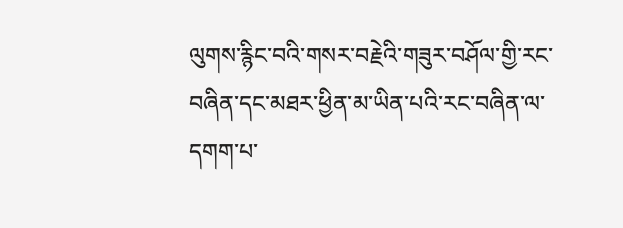ལུགས་རྙིང་བའི་གསར་བརྗེའི་གཟུར་བཤོལ་གྱི་རང་བཞིན་དང་མཐར་ཕྱིན་མ་ཡིན་པའི་རང་བཞིན་ལ་དགག་པ་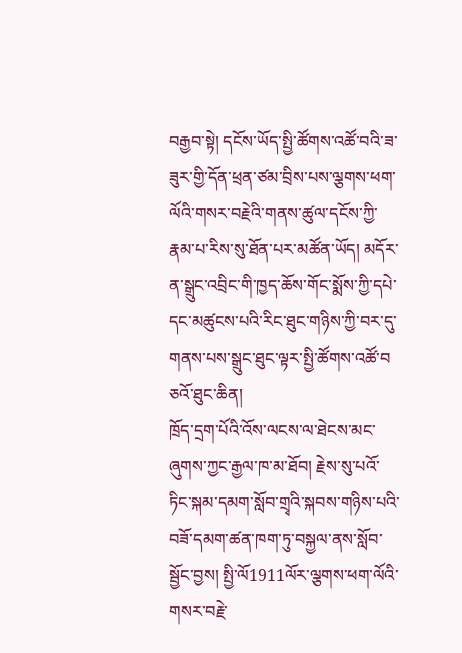བརྒྱབ་སྟེ། དངོས་ཡོད་སྤྱི་ཚོགས་འཚོ་བའི་ཟ་ཟུར་གྱི་དོན་ཕྲན་ཙམ་བྲིས་པས་ལྕགས་ཕག་ལོའི་གསར་བརྗེའི་གནས་ཚུལ་དངོས་ཀྱི་རྣམ་པ་རིས་སུ་ཐོན་པར་མཚོན་ཡོད། མདོར་ན་སྒྲུང་འབྲིང་གི་ཁྱད་ཆོས་གོང་སྨོས་ཀྱི་དཔེ་དང་མཚུངས་པའི་རིང་ཐུང་གཉིས་ཀྱི་བར་དུ་གནས་པས་སྒྲུང་ཐུང་ལྟར་སྤྱི་ཚོགས་འཚོ་བ
ཅའོ་ཐུང་ཆིན།
ཁྲོད་དྲག་པོའི་འོས་ལངས་ལ་ཐེངས་མང་ཞུགས་ཀྱང་རྒྱལ་ཁ་མ་ཐོབ། རྗེས་སུ་པའོ་ཏིང་སྐམ་དམག་སློབ་གྲྭའི་སྐབས་གཉིས་པའི་བཟོ་དམག་ཚན་ཁག་ཏུ་བསྐྱལ་ནས་སློབ་སྦྱོང་བྱས། སྤྱི་ལོ1911ལོར་ལྕགས་ཕག་ལོའི་གསར་བརྗེ་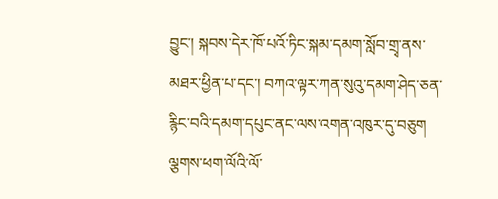བྱུང་། སྐབས་དེར་ཁོ་པའོ་ཏིང་སྐམ་དམག་སློབ་གྲྭ་ནས་མཐར་ཕྱིན་པ་དང་། བཀའ་ལྟར་ཀན་སུའུ་དམག་ཤེད་ཅན་རྙིང་བའི་དམག་དཔུང་ནང་ལས་འགན་འཁུར་དུ་བཅུག
ལྕགས་ཕག་ལོའི་ལོ་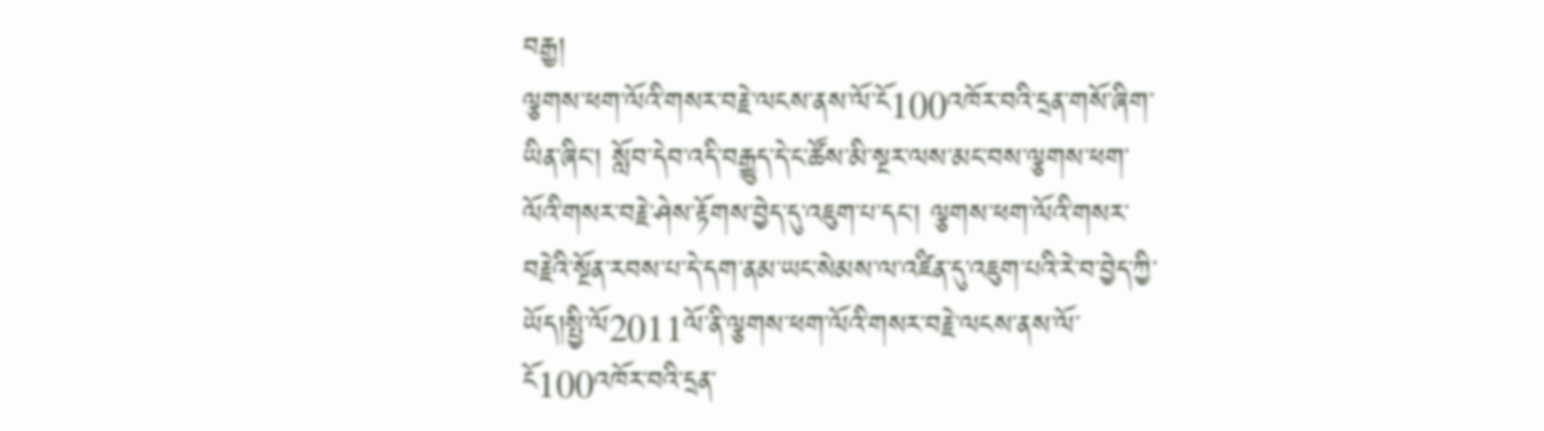བརྒྱ།
ལྕགས་ཕག་ལོའི་གསར་བརྗེ་ལངས་ནས་ལོ་ངོ100འཁོར་བའི་དྲན་གསོ་ཞིག་ཡིན་ཞིང་། སློབ་དེབ་འདི་བརྒྱུད་དེ་ང་ཚོས་མི་སྔར་ལས་མང་བས་ལྕགས་ཕག་ལོའི་གསར་བརྗེ་ཤེས་རྟོགས་བྱེད་དུ་འཇུག་པ་དང་། ལྕགས་ཕག་ལོའི་གསར་བརྗེའི་སྔོན་རབས་པ་དེ་དག་ནམ་ཡང་སེམས་ལ་འཛིན་དུ་འཇུག་པའི་རེ་བ་བྱེད་ཀྱི་ཡོད།སྤྱི་ལོ2011ལོ་ནི་ལྕགས་ཕག་ལོའི་གསར་བརྗེ་ལངས་ནས་ལོ་ངོ100འཁོར་བའི་དྲན་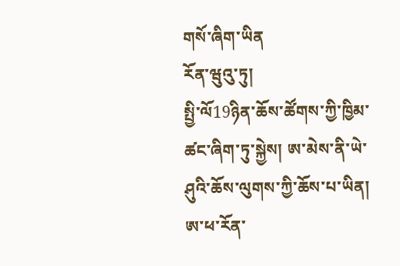གསོ་ཞིག་ཡིན
རོན་ཝུའུ་ཏུ།
སྤྱི་ལོ19ཉིན་ཆོས་ཚོགས་ཀྱི་ཁྱིམ་ཚང་ཞིག་ཏུ་སྐྱེས། ཨ་མེས་ནི་ཡེ་ཤུའི་ཆོས་ལུགས་ཀྱི་ཆོས་པ་ཡིན། ཨ་ཕ་རོན་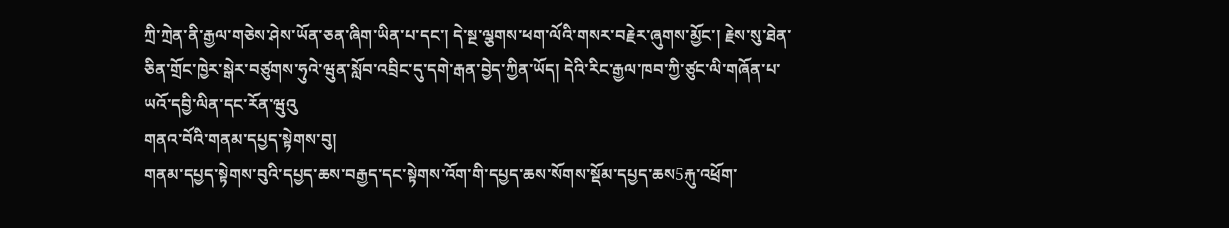ཀྲི་ཀྲེན་ནི་རྒྱལ་གཅེས་ཤེས་ཡོན་ཅན་ཞིག་ཡིན་པ་དང་། དེ་སྔ་ལྕགས་ཕག་ལོའི་གསར་བརྗེར་ཞུགས་མྱོང་། རྗེས་སུ་ཐེན་ཅིན་གྲོང་ཁྱེར་སྒེར་བཙུགས་ཧུའེ་ཝུན་སློབ་འབྲིང་དུ་དགེ་རྒན་བྱེད་ཀྱིན་ཡོད། དེའི་རིང་རྒྱལ་ཁབ་ཀྱི་ཙུང་ལི་གཞོན་པ་ཡའོ་དབྱི་ལིན་དང་རོན་ཝུའུ
གནའ་བོའི་གནམ་དཔྱད་སྟེགས་བུ།
གནམ་དཔྱད་སྟེགས་བུའི་དཔྱད་ཆས་བརྒྱད་དང་སྟེགས་འོག་གི་དཔྱད་ཆས་སོགས་སྡོམ་དཔྱད་ཆས5རྐུ་འཕྲོག་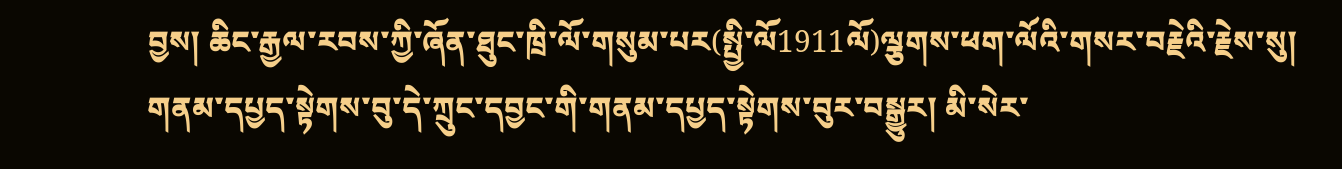བྱས། ཆིང་རྒྱལ་རབས་ཀྱི་ཞོན་ཐུང་ཁྲི་ལོ་གསུམ་པར(སྤྱི་ལོ1911ལོ)ལྕགས་ཕག་ལོའི་གསར་བརྗེའི་རྗེས་སུ། གནམ་དཔྱད་སྟེགས་བུ་དེ་ཀྲུང་དབྱང་གི་གནམ་དཔྱད་སྟེགས་བུར་བསྒྱུར། མི་སེར་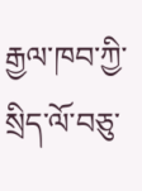རྒྱལ་ཁབ་ཀྱི་སྲིད་ལོ་བཅུ་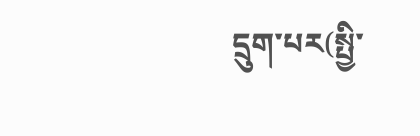དྲུག་པར(སྤྱི་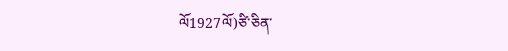ལོ1927ལོ)ཙི་ཅིན་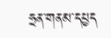ཧྲན་གནམ་དཔྱད